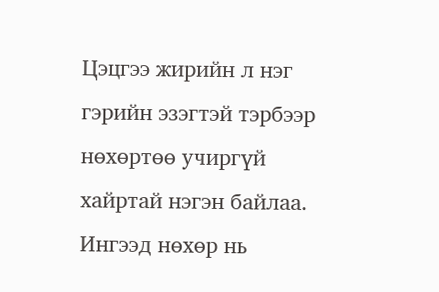Цэцгээ жирийн л нэг гэрийн эзэгтэй тэрбээр нөхөртөө учиргүй хайртай нэгэн байлаа. Ингээд нөхөр нь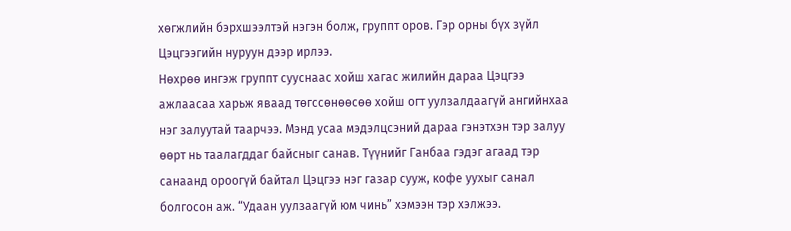хөгжлийн бэрхшээлтэй нэгэн болж, группт оров. Гэр орны бүх зүйл Цэцгээгийн нуруун дээр ирлээ.
Нөхрөө ингэж группт сууснаас хойш хагас жилийн дараа Цэцгээ ажлаасаа харьж яваад төгссөнөөсөө хойш огт уулзалдаагүй ангийнхаа нэг залуутай таарчээ. Мэнд усаа мэдэлцсэний дараа гэнэтхэн тэр залуу өөрт нь таалагддаг байсныг санав. Түүнийг Ганбаа гэдэг агаад тэр санаанд ороогүй байтал Цэцгээ нэг газар сууж, кофе уухыг санал болгосон аж. “Удаан уулзаагүй юм чинь” хэмээн тэр хэлжээ.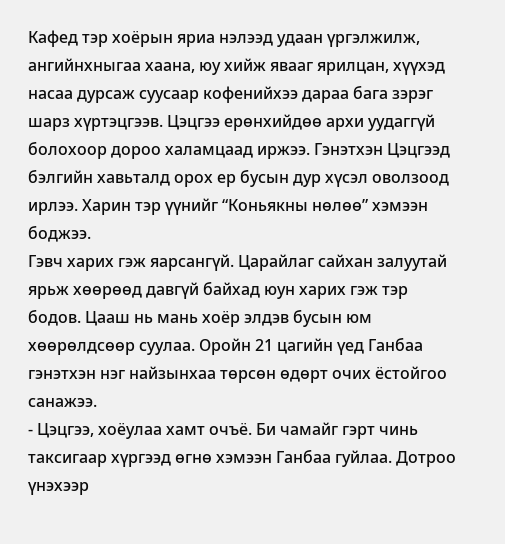Кафед тэр хоёрын яриа нэлээд удаан үргэлжилж, ангийнхныгаа хаана, юу хийж явааг ярилцан, хүүхэд насаа дурсаж суусаар кофенийхээ дараа бага зэрэг шарз хүртэцгээв. Цэцгээ ерөнхийдөө архи уудаггүй болохоор дороо халамцаад иржээ. Гэнэтхэн Цэцгээд бэлгийн хавьталд орох ер бусын дур хүсэл оволзоод ирлээ. Харин тэр үүнийг “Коньякны нөлөө” хэмээн боджээ.
Гэвч харих гэж яарсангүй. Царайлаг сайхан залуутай ярьж хөөрөөд давгүй байхад юун харих гэж тэр бодов. Цааш нь мань хоёр элдэв бусын юм хөөрөлдсөөр суулаа. Оройн 21 цагийн үед Ганбаа гэнэтхэн нэг найзынхаа төрсөн өдөрт очих ёстойгоо санажээ.
- Цэцгээ, хоёулаа хамт очъё. Би чамайг гэрт чинь таксигаар хүргээд өгнө хэмээн Ганбаа гуйлаа. Дотроо үнэхээр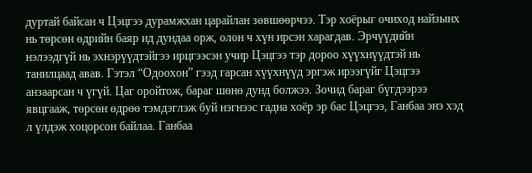дуртай байсан ч Цэцгээ дурамжхан царайлан зөвшөөрчээ. Тэр хоёрыг очиход найзынх нь төрсөн өдрийн баяр ид дундаа орж, олон ч хүн ирсэн харагдав. Эрчүүдийн нэлээдгүй нь эхнэрүүдтэйгээ ирцгээсэн учир Цэцгээ тэр дороо хүүхнүүдтэй нь танилцаад авав. Гэтэл “Одоохон” гээд гарсан хүүхнүүд эргэж ирээгүйг Цэцгээ анзаарсан ч үгүй. Цаг оройтож, бараг шөнө дунд болжээ. Зочид бараг бүгдээрээ явцгааж, төрсөн өдрөө тэмдэглэж буй нэгнээс гадна хоёр эр бас Цэцгээ, Ганбаа энэ хэд л үлдэж хоцорсон байлаа. Ганбаа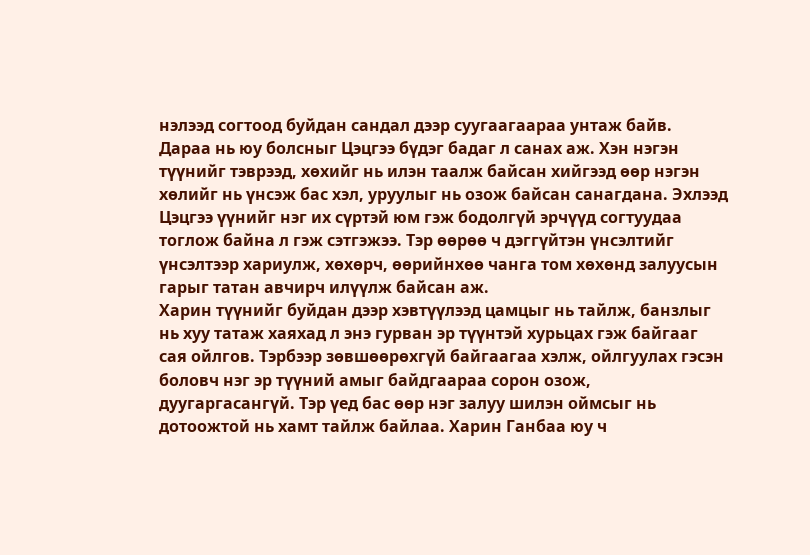нэлээд согтоод буйдан сандал дээр суугаагаараа унтаж байв.
Дараа нь юу болсныг Цэцгээ бүдэг бадаг л санах аж. Хэн нэгэн түүнийг тэврээд, хөхийг нь илэн таалж байсан хийгээд өөр нэгэн хөлийг нь үнсэж бас хэл, уруулыг нь озож байсан санагдана. Эхлээд Цэцгээ үүнийг нэг их сүртэй юм гэж бодолгүй эрчүүд согтуудаа тоглож байна л гэж сэтгэжээ. Тэр өөрөө ч дэггүйтэн үнсэлтийг үнсэлтээр хариулж, хөхөрч, өөрийнхөө чанга том хөхөнд залуусын гарыг татан авчирч илүүлж байсан аж.
Харин түүнийг буйдан дээр хэвтүүлээд цамцыг нь тайлж, банзлыг нь хуу татаж хаяхад л энэ гурван эр түүнтэй хурьцах гэж байгааг сая ойлгов. Тэрбээр зөвшөөрөхгүй байгаагаа хэлж, ойлгуулах гэсэн боловч нэг эр түүний амыг байдгаараа сорон озож, дуугаргасангүй. Тэр үед бас өөр нэг залуу шилэн оймсыг нь дотоожтой нь хамт тайлж байлаа. Харин Ганбаа юу ч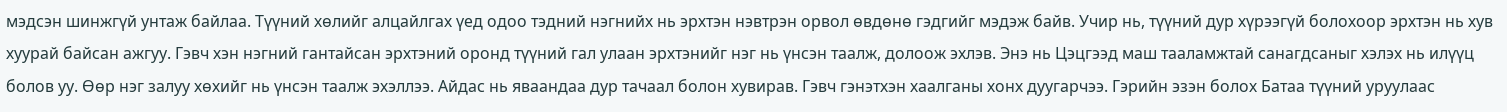мэдсэн шинжгүй унтаж байлаа. Түүний хөлийг алцайлгах үед одоо тэдний нэгнийх нь эрхтэн нэвтрэн орвол өвдөнө гэдгийг мэдэж байв. Учир нь, түүний дур хүрээгүй болохоор эрхтэн нь хув хуурай байсан ажгуу. Гэвч хэн нэгний гантайсан эрхтэний оронд түүний гал улаан эрхтэнийг нэг нь үнсэн таалж, долоож эхлэв. Энэ нь Цэцгээд маш тааламжтай санагдсаныг хэлэх нь илүүц болов уу. Өөр нэг залуу хөхийг нь үнсэн таалж эхэллээ. Айдас нь яваандаа дур тачаал болон хувирав. Гэвч гэнэтхэн хаалганы хонх дуугарчээ. Гэрийн эзэн болох Батаа түүний уруулаас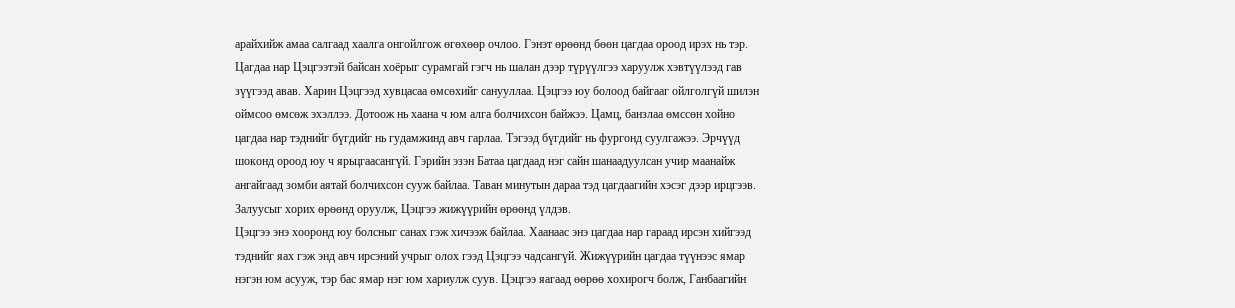арайхийж амаа салгаад хаалга онгойлгож өгөхөөр очлоо. Гэнэт өрөөнд бөөн цагдаа ороод ирэх нь тэр.
Цагдаа нар Цэцгээтэй байсан хоёрыг сурамгай гэгч нь шалан дээр түрүүлгээ харуулж хэвтүүлээд гав зүүгээд авав. Харин Цэцгээд хувцасаа өмсөхийг санууллаа. Цэцгээ юу болоод байгааг ойлголгүй шилэн оймсоо өмсөж эхэллээ. Дотоож нь хаана ч юм алга болчихсон байжээ. Цамц, банзлаа өмссөн хойно цагдаа нар тэднийг бүгдийг нь гудамжинд авч гарлаа. Тэгээд бүгдийг нь фургонд суулгажээ. Эрчүүд шоконд ороод юу ч ярьцгаасангүй. Гэрийн эзэн Батаа цагдаад нэг сайн шанаадуулсан учир маанайж ангайгаад зомби аятай болчихсон сууж байлаа. Таван минутын дараа тэд цагдаагийн хэсэг дээр ирцгээв. Залуусыг хорих өрөөнд оруулж, Цэцгээ жижүүрийн өрөөнд үлдэв.
Цэцгээ энэ хооронд юу болсныг санах гэж хичээж байлаа. Хаанаас энэ цагдаа нар гараад ирсэн хийгээд тэднийг яах гэж энд авч ирсэний учрыг олох гээд Цэцгээ чадсангүй. Жижүүрийн цагдаа түүнээс ямар нэгэн юм асууж, тэр бас ямар нэг юм хариулж суув. Цэцгээ яагаад өөрөө хохирогч болж, Ганбаагийн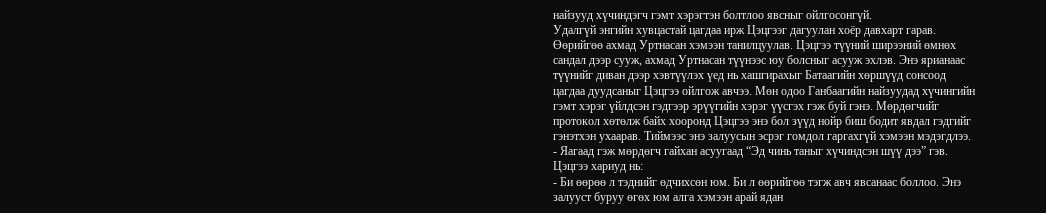найзууд хүчиндэгч гэмт хэрэгтэн болтлоо явсныг ойлгосонгүй.
Удалгүй энгийн хувцастай цагдаа ирж Цэцгээг дагуулан хоёр давхарт гарав. Өөрийгөө ахмад Уртнасан хэмээн танилцуулав. Цэцгээ түүний ширээний өмнөх сандал дээр сууж, ахмад Уртнасан түүнээс юу болсныг асууж эхлэв. Энэ ярианаас түүнийг диван дээр хэвтүүлэх үед нь хашгирахыг Батаагийн хөршүүд сонсоод цагдаа дуудсаныг Цэцгээ ойлгож авчээ. Мөн одоо Ганбаагийн найзуудад хүчингийн гэмт хэрэг үйлдсэн гэдгээр эрүүгийн хэрэг үүсгэх гэж буй гэнэ. Мөрдөгчийг протокол хөтөлж байх хооронд Цэцгээ энэ бол зүүд нойр биш бодит явдал гэдгийг гэнэтхэн ухаарав. Тиймээс энэ залуусын эсрэг гомдол гаргахгүй хэмээн мэдэгдлээ.
- Яагаад гэж мөрдөгч гайхан асуугаад “Эд чинь таныг хүчиндсэн шүү дээ” гэв. Цэцгээ хариуд нь:
- Би өөрөө л тэднийг өдчихсөн юм. Би л өөрийгөө тэгж авч явсанаас боллоо. Энэ залууст буруу өгөх юм алга хэмээн арай ядан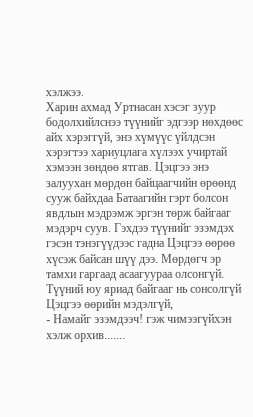хэлжээ.
Харин ахмад Уртнасан хэсэг зуур бодолхийлснээ түүнийг эдгээр нөхдөөс айх хэрэггүй, энэ хүмүүс үйлдсэн хэрэгтээ хариуцлага хүлээх учиртай хэмээн зөндөө ятгав. Цэцгээ энэ залуухан мөрдөн байцаагчийн өрөөнд сууж байхдаа Батаагийн гэрт болсон явдлын мэдрэмж эргэн төрж байгааг мэдэрч суув. Гэхдээ түүнийг эзэмдэх гэсэн тэнэгүүдээс гадна Цэцгээ өөрөө хүсэж байсан шүү дээ. Мөрдөгч эр тамхи гаргаад асаагуураа олсонгүй. Түүний юу яриад байгааг нь сонсолгүй Цэцгээ өөрийн мэдэлгүй,
- Намайг эзэмдээч! гэж чимээгүйхэн хэлж орхив.......